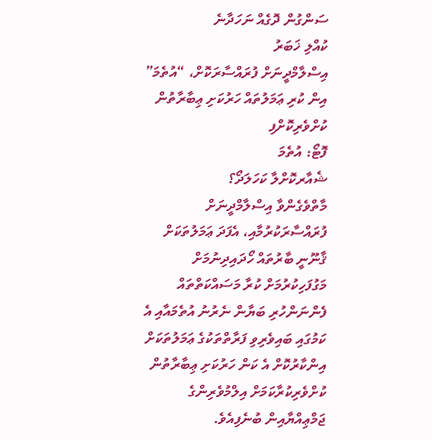ސަންގުން ދޮގެއް ނަހަދާނެ
ކުއްލި ޚަބަރު
އިސްލާމްދީނަށް ފުރައްސާރަކޮށް، “އުތެމަ” އިން ކުރި ޢަމަލުތައް ހަރުކަށި ޢިބާރާތުން ކުށްވެރިކޮށްފި
ފޮޓޯ: އުތެމަ
ޝެއާރކޮށްލާ ކަހަލަދޯ؟
މާތްވެގެންވާ އިސްލާމްދީނަށް ފުރައްސާރަކުރުމާއި، އެފަދަ ޢަމަލުތަކަށް ޤާނޫނީ ބާރުތައް ހޯދައިދިނުމަށް މަގުފަހިކުރުމަށް ކުރާ މަސައްކަތްތައް ފެންނަންހުރި ބަޔާން ނެރުނު އުތެމައާއި އެ ކަމުގައި ބައިވެރިވި ފަރާތްތަކުގެ ޢަމަލުތަކަށް އިންކާރުކޮށް އެ ކަން ހަރުކަށި ޢިބާރާތުން ކުށްވެރިކުރާކަމަށް އިލްމުވެރިންގެ ޖަމްޢިއްޔާއިން ބުނެފިއެވެ.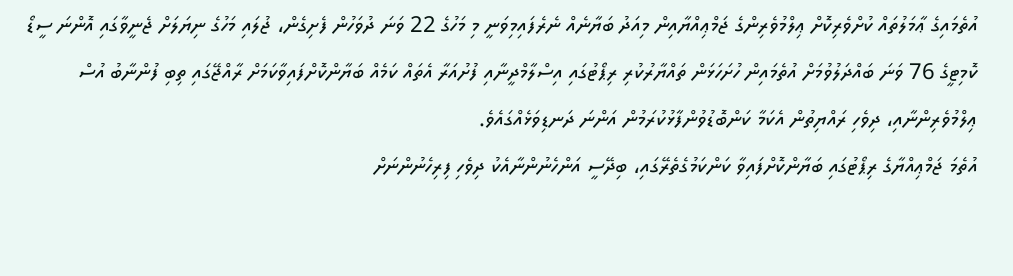އުތެމައިގެ ޢާމަލުތައް ކުށްވެރިކޮށް ޢިލްމުވެރިންގެ ޖަމްޢިއްޔާއިން މިއަދު ބަޔާނެއް ނެރެފައިމިވަނީ މި މަހުގެ 22 ވަނަ ދުވަހުން ފެށިގެން، ޖުލައި މަހުގެ ނިޔަލަށް ޖެނީވާގައި އޮންނަ ސީޑޯ ކޮމިޓީގެ 76 ވަނަ ބައްދަލުވުމަށް އުތެމައިން ހުށަހަޅަން ތައްޔާރުކުރި ރިޕޯޓުގައި އިސްލާމްދީނާއި ފުށުއަރާ އެތައް ކަމެއް ބަޔާންކޮށްފައިވާކަމަށް ރާއްޖޭގައި ތިބި ފުންނާބު އުސް ޢިލްމުވެރިންނާއި، ދިވެހި ރައްޔިތުން އެކަމާ ކަންބޮޑުވުންފާޅުކުރަމުން އަންނަ ދަނޑިވަޅެއްގައެވެ.
އުތެމަ ޖަމްޢިއްޔާގެ ރިޕޯޓުގައި ބަޔާންކޮށްފައިވާ ކަންކަމުގެތެރޭގައި، ބިދޭސީ އަންހެނުންނާއެކު ދިވެހި ފިރިހެނުންނަށް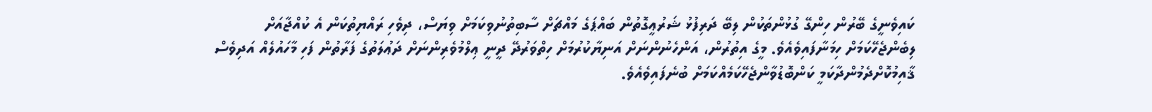ކައިވެނީގެ ބޭރުން ހިންގޭ ގުޅުންތަކުން ލިބޭ ދަރިފުޅު ޝަރުޢީގޮތުން ބައްޕަގެ މައްޗަށް ސާބިތުނުވިކަމަށް ވިޔަސް، ދިވެހި ރައްޔިތުކަން އެ ކުއްޖާއަށް ލިބެންޖެހޭކަމަށް ހިމަނާފައިވެއެވެ. މީގެ އިތުރުން، އަންހެނުންނަށް އަނިޔާކުރުމަށް ހިތްވަރުދޭ ދީނީ ޢިލްމުވެރިންނަށް ދަޢުލަތުގެ ފަރާތުން ފަހި މާހައުލެއް އަދިވެސް ޤާއިމުކޮށްދެމުންދާކަމީ ކަންބޮޑުވާންޖެހޭކަމެއްކަމަށް ބުނެފައިވެއެވެ.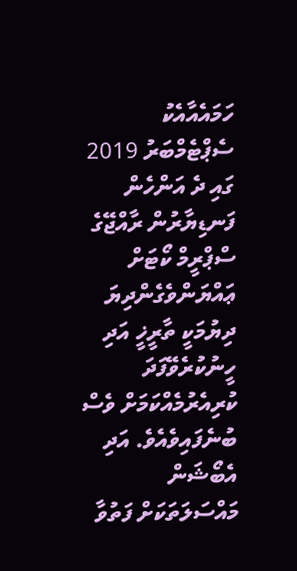ހަމައެއާއެކު ސެޕްޓެމްބަރު 2019 ގައި ދެ އަންހެން ފަނޑިޔާރުން ރާއްޖޭގެ ސްޕްރީމް ކޯޓަށް ޢައްޔަންވެގެންދިޔަ ދިޔުމަކީ ތާރީޚީ އަދި ހީނުކުރެވޭފަދަ ކުރިއެރުމެއްކަމަށް ވެސް ބުނެފައިވެއެވެ. އަދި އެބޯޝަން މައްސަލަތަކަށް ފަތުވާ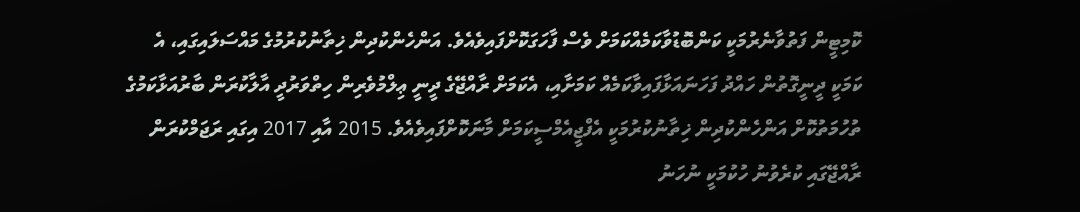ކޮމިޓީން ފަތުވާނެރުމަކީ ކަންބޮޑުވާކަމެއްކަމަށް ވެސް ފާހަގަކޮށްފައިވެއެވެ. އަންހެންކުދިން ޚިތާނުކުރުމުގެ މައްސަލައިގައި، އެ ކަމަކީ ދީނީގޮތުން ހައްދު ފަހަނައަޅާފައިވާކަމެއް ކަމަށާއި، އެކަމަށް ރާއްޖޭގެ ދީނީ ޢިލްމުވެރިން ހިތްވަރުދީ އާލާކުރަން ބާރުއަޅާކަމުގެ ތުހުމަތުކޮށް އަންހެންކުދިން ޚިތާނުކުރުމަކީ އެފްޖީއެމްސީކަމަށް މާނަކޮށްފައިވެއެވެ. 2015 އާއި 2017 އިގައި ރަޖަމްކުރަން ރާއްޖޭގައި ކުރެވުނު ހުކުމަކީ ނުހަނު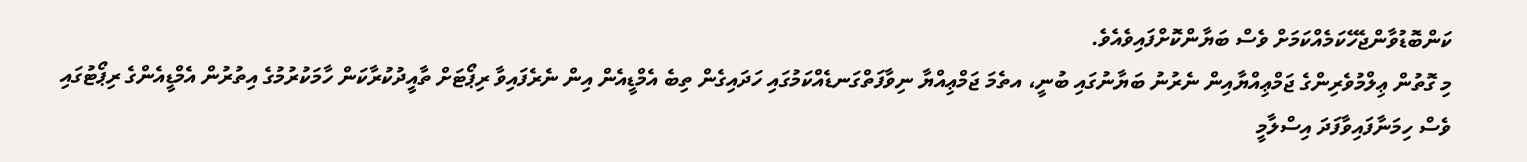ކަންބޮޑުވާންޖެހޭކަމެއްކަމަށް ވެސް ބަޔާންކޮށްފައިވެއެވެ.
މި ގޮތުން ޢިލްމުވެރިންގެ ޖަމްޢިއްޔާއިން ނެރުނު ބަޔާނުގައި ބުނީ، އތެމަ ޖަމްޢިއްޔާ ނިވާފަތްގަނޑެއްކަމުގައި ހަދައިގެން ތިބެ އެމްޑީއެން އިން ނެރެފައިވާ ރިޕޯޓަށް ތާއީދުކުރާކަން ހާމަކުރުމުގެ އިތުރުން އެމްޑީއެންގެ ރިޕޯޓުގައި ވެސް ހިމަނާފައިވާފަދަ އިސްލާމީ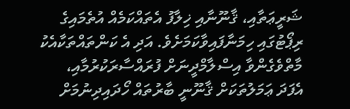ޝަރީޢަތާއި، ޤާނޫނާއި ޚިލާފު އެތައްކަމެއް އުތެމައިގެ ރިޕޯޓުގައި ހިމަނާފައިވާކަމަށެވެ. އަދި އެ ކަންތައްތަކާއެކު މާތްވެގެންވާ އިސްލާމްދީނަށް ފުރައްސާރަކުރުމާއި، އެފަދަ ޢަމަލުތަކަށް ޤާނޫނީ ބާރުތައް ހޯދައިދިނުމަށް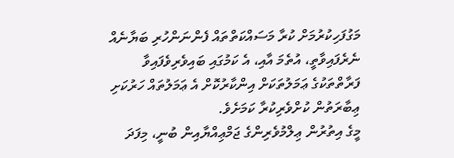މަގުފަހިކުރުމަށް ކުރާ މަސައްކަތްތައް ފެންނަންހުރި ބަޔާނެއް ނެރެފައިވާތީ، އުތެމަ އާއި، އެ ކަމުގައި ބައިވެރިވެފައިވާ ފަރާތްތަކުގެ ޢަމަލުތަކަށް އިންކާރުކޮށް އެ ޢަމަލުތައް ހަރުކަށި ޢިބާރަތުން ކުށްވެރިކުރާ ކަމަށެވެ.
މީގެ އިތުރުން ޢިލްމުވެރިންގެ ޖަމްޢިއްޔާއިން ބުނީ، މިފަދަ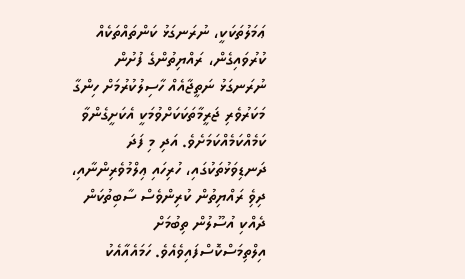ޢަމަލުތަކަކީ، ނުރަނގަޅު ކަންތައްތަކެއް ކުރުވައިގެން، ރައްޔިތުންގެ ފުށުން ނުރަނގަޅު ނަތީޖާއެއް ހާސިލުކުރުމަށް ހިންގާ މަކަރުވެރި ޖަރީމާތަކަކަށްވުމަކީ އެކަށީގެންވާ ކަމެއްކަމެއްކަމަށެވެ. އަދި މި ފަދަ ދަނޑިވަޅުތަކުގައި، ހުރިހައި ޢިލްމުވެރިންނާއި، ދިވެި ރައްޔިތުން ކުރިންވެސް ސާބިތުކަން ދެއްކި އުސޫލުން ތިބުމަށް އިލްތިމަސްކޮސްފައިވެއެވެ. ހަމައެއާއެކު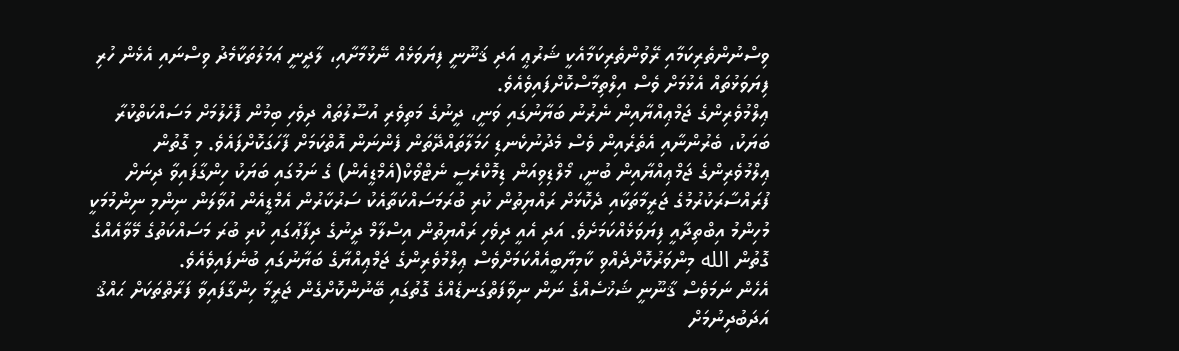ވިސްނުންތެރިކަމާއި ރޭވުންތެރިކަމާއެކީ ޝަރުޢީ އަދި ޤަނޫނީ ފިޔަވަޅެއް ނޭޅުމާށާއި، ލާދީނީ ޢަމަލުތަކާމެދު ވިސްނައި އެޅެން ހުރި ފިޔަވަޅުތައް އެޅުމަށް ވެސް އިލްތިމާސްކޮށްފައިވެއެވެ.
ޢިލްމުވެރިންގެ ޖަމްޢިއްޔާއިން ނެރުނު ބަޔާނުގައި ވަނީ، ދީނުގެ މަތިވެރި އުސޫލުތައް ދިވެހި ބިމުން ފޮހެލުމަށް މަސައްކަތްކުރާ ބަޔަކު، ބެރުންނާއި އެތެރެއިން ވެސް މެދުނުކެނޑި ހަމަލާތައްދޭތަން ފެންނަން އޮތްކަމަށް ފާހަގަކޮށްފައެވެ. މި ގޮތުން ޢިލްމުވެރިންގެ ޖަމްޢިއްޔާއިން ބުނީ، މޯލްޑިވިއަން ޑިމޮކްރެސީ ނެޓްވޯކް(އެމްޑީއެން) ގެ ނަމުގައި ބަޔަކު ހިންގާފައިވާ ދިނަށް ފުރައްސާރަކުރުމުގެ ޖަރީމާތަކާއި ދެކޮޅަށް ރައްޔިތުން ކުރި ބުރަމަސައްކަތާއެކު ސަރުކާރުން އެމްޑީއެން އުވާލަން ނިންމި ނިންމުމަކީ މުހިންމު އިބްތިދާއީ ފިޔަވަޅެއްކަމަށެވެ. އަދި އެއީ ދިވެހި ރައްޔިތުން އިސްލާމް ދީނުގެ ދިފާޢުގައި ކުރި ބުރަ މަސައްކަތުގެ މޭވާއެއްގެ ގޮތުން الله މިންވަރުކޮށްދެއްވި ކާމިޔާބީއެއްކަމަށްވެސް ޢިލްމުވެރިންގެ ޖަމްޢިއްޔާގެ ބަޔާނުގައި ބުނެފައިވެއެވެ.
އެހެން ނަމަވެސް ޤާނޫނީ ޝަޚުސެއްގެ ނަން ނިވާފަތްގަނޑެއްގެ ގޮތުގައި ބޭނުންކޮށްގެން ޖަރީމާ ހިންގާފައިވާ ފަރާތްތަކަށް ޙައްޤު އަދަބުދިނުމަށް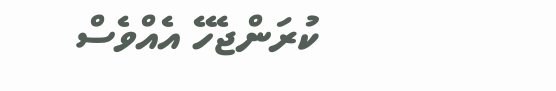ކުރަންޖެހޭ އެއްވެސް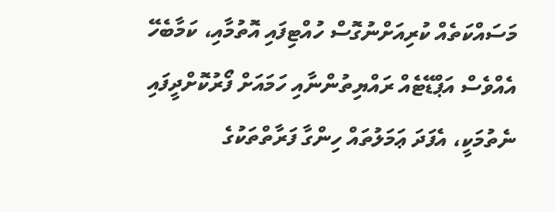މަސައްކަތެއް ކުރިއަށްނުގޮސް ހުއްޓިފައި އޮތުމާއި، ކަމާބެހޭ އެއްވެސް އަޕްޑޭޓެއް ރައްޔިތުންނާއި ހަމައަށް ފޯރުކޮށްދީފައި ނެތުމަކީ، އެފަދަ ޢަމަލުތައް ހިންގާ ފަރާތްތަކުގެ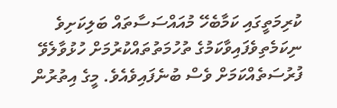ކުރިމަތީގައި ކަމާބެހޭ މުއައްސަސާތައް ބަލިކަށިވެ ނިކަމެތިވެފައިވާކަމުގެ ތުހުމަތުތައްކުރުމަށް ހުޅުވާލެވޭ ފުރުސަތެއްކަމަށް ވެސް ބުނެފައިވެއެވެ. މީގެ އިތުރުން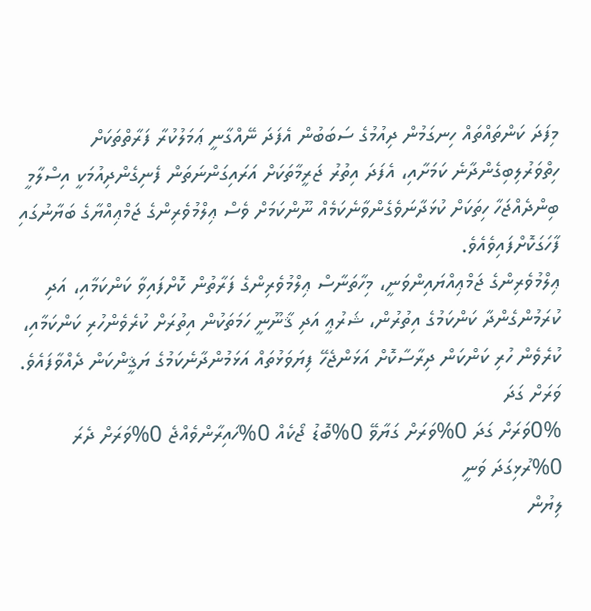މިފަދަ ކަންތައްތައް ހިނގަމުން ދިއުމުގެ ސަބަބުން އެފަދަ ނޭއްގާނީ ޢަމަލުކުރާ ފަރާތްތަކަށް ހިތްވަރުލިބިގެންދާނެ ކަމަށާއި، އެފަދަ އިތުރު ޖަރީމާތަކަށް އަރައިގަންނަތަން ފެނިގެންދިއުމަކީ އިސްލާމީ ބިންދެއްޖަހާ ހިތަކަށް ކުޅަދާނަވެގެންވާނެކަމެއް ނޫންކަމަށް ވެސް ޢިލްމުވެރިންގެ ޖަމްޢިއްޔާގެ ބަޔާނުގައި ފާހަގަކޮށްފައިވެއެވެ.
ޢިލްމުވެރިންގެ ޖަމްޢިއްޔައިންވަނީ، މިހާތަނާސް ޢިލްމުވެރިންގެ ފަރާތުން ކޮށްފައިވާ ކަންކަމާއި، އަދި ކުރަމުންގެންދާ ކަންކަމުގެ އިތުރުން، ޝަރުޢީ އަދި ޤާނޫނީ ހަމަތަކުން އިތުރަށް ކުރެވެންހުރި ކަންކަމާއި، ކުރެވެން ހުރި ކަންކަން ދިރާސާކޮށް އަޅަންޖެހޭ ފިޔަވަޅުތައް އަޅަމުންދާނެކަމުގެ ޔަޤީންކަން ދެއްވާފައެވެ.
ވަރަށް ގަދަ
0%ވަރަށް ގަދަ 0%ވަރަށް ގަޔާވޭ 0%ބޮޑު ޖޯކެއް 0%ހައިރާންވެއްޖެ 0%ވަރަށް ދެރަ 0%ރުޅިގަދަ ވަނީ
ލިޔުން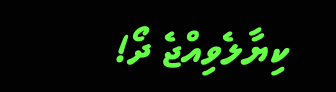ކިޔާލެވިއްޖެ ދޯ!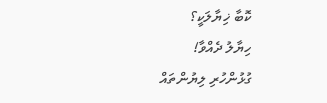ކޮބާ ޚިޔާލަކީ؟
ހިޔާލު ދެއްވާ!
ގުޅުންހުރި ލިޔުންތައް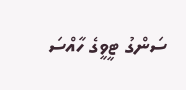ސަންގު ޓީވީގެ ހާއްސަ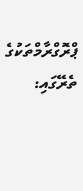ޕްރޮގްރާމްތަކުގެ ތެރޭގައި: